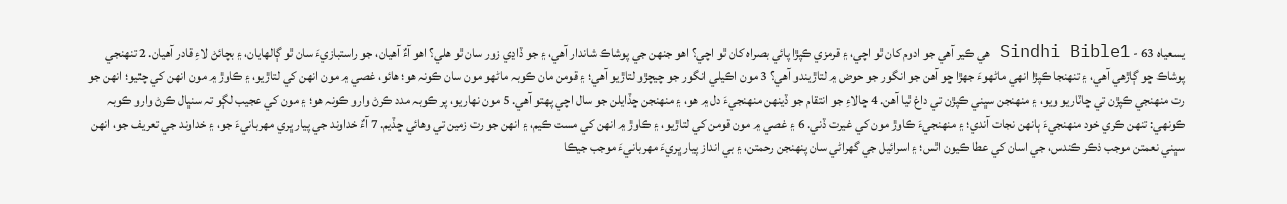يسعياہ 63 - Sindhi Bible1 هي ڪير آهي جو ادوم کان ٿو اچي، ۽ قرمزي ڪپڙا پائي بصراہ کان ٿو اچي؟ اهو جنهن جي پوشاڪ شاندار آهي، ۽ جو ڏاڍي زور سان ٿو هلي؟ اهو آءٌ آهيان، جو راستبازيءَ سان ٿو ڳالهايان، ۽ بچائڻ لاءِ قادر آهيان. 2 تنهنجي پوشاڪ ڇو ڳاڙهي آهي، ۽ تنهنجا ڪپڙا انهي ماڻهوءَ جهڙا ڇو آهن جو انگور جو حوض ۾ لتاڙيندو آهي؟ 3 مون اڪيلي انگور جو چيچڙو لتاڙيو آهي؛ ۽ قومن مان ڪوبہ ماڻهو مون سان ڪونہ هو؛ هائو، غصي ۾ مون انهن کي لتاڙيو، ۽ ڪاوڙ ۾ مون انهن کي چٿيو؛ انهن جو رت منهنجي ڪپڙن تي ڇاٽاريو ويو، ۽ منهنجن سڀني ڪپڙن تي داغ ٿيا آهن. 4 ڇالاءِ جو انتقام جو ڏينهن منهنجيءَ دل ۾ هو، ۽ منهنجن ڇڏايلن جو سال اچي پهتو آهي. 5 مون نهاريو، پر ڪوبہ مدد ڪرڻ وارو ڪونہ هو؛ ۽ مون کي عجيب لڳو تہ سنڀال ڪرڻ وارو ڪوبہ ڪونهي: تنهن ڪري خود منهنجيءَ ٻانهن نجات آندي؛ ۽ منهنجيءَ ڪاوڙ مون کي غيرت ڏني. 6 ۽ غصي ۾ مون قومن کي لتاڙيو، ۽ ڪاوڙ ۾ انهن کي مست ڪيم، ۽ انهن جو رت زمين تي وهائي ڇڏيم. 7 آءٌ خداوند جي پيار ڀري مهربانيءَ جو، ۽ خداوند جي تعريف جو، انهن سڀني نعمتن موجب ذڪر ڪندس، جي اسان کي عطا ڪيون اٿس؛ ۽ اسرائيل جي گهراڻي سان پنهنجن رحمتن، ۽ بي انداز پيار ڀريءَ مهربانيءَ موجب جيڪا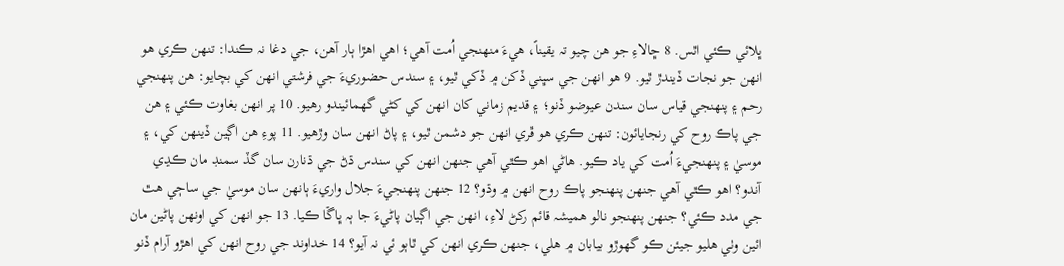ڀلائي ڪئي اٿس. 8 ڇالاءِ جو هن چيو تہ يقيناً، هيءَ منهنجي اُمت آهي؛ اهي اهڙا ٻار آهن، جي دغا نہ ڪندا: تنهن ڪري هو انهن جو نجات ڏيندڙ ٿيو. 9 هو انهن جي سڀني ڏکن ۾ ڏکي ٿيو، ۽ سندس حضوريءَ جي فرشتي انهن کي بچايو: هن پنهنجي رحم ۽ پنهنجي قياس سان سندن عيوضو ڏنو؛ ۽ قديم زماني کان انهن کي کڻي گهمائيندو رهيو. 10 پر انهن بغاوت ڪئي ۽ هن جي پاڪ روح کي رنجايائون: تنهن ڪري هو ڦري انهن جو دشمن ٿيو، ۽ پاڻ انهن سان وڙهيو. 11 پوءِ هن اڳين ڏينهن کي، ۽ موسيٰ ۽ پنهنجيءَ اُمت کي ياد ڪيو. هاڻي اهو ڪٿي آهي جنهن انهن کي سندس ڌڻ جي ڌنارن سان گڏ سمنڊ مان ڪڍي آندو؟ اهو ڪٿي آهي جنهن پنهنجو پاڪ روح انهن ۾ وڌو؟ 12 جنهن پنهنجيءَ جلال واريءَ ٻانهن سان موسيٰ جي ساڄي هٿ جي مدد ڪئي؟ جنهن پنهنجو نالو هميشہ قائم رکڻ لاءِ، انهن جي اڳيان پاڻيءَ جا ٻہ ڀاڱا ڪيا. 13 جو انهن کي اونهن پاڻين مان ائين وٺي هليو جيئن ڪو گهوڙو بيابان ۾ هلي، جنهن ڪري انهن کي ٿاٻو ئي نہ آيو؟ 14 خداوند جي روح انهن کي اهڙو آرام ڏنو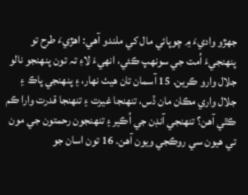جهڙو واديءَ ۾ چوپائي مال کي ملندو آهي: اهڙيءَ طرح تو پنهنجيءَ اُمت جي سونهپ ڪئي، انهيءَ لاءِ تہ تون پنهنجو نالو جلال وارو ڪرين. 15 آسمان تان هيٺ نهار، ۽ پنهنجي پاڪ ۽ جلال واري مڪان مان ڏس، تنهنجا غيرت ۽ تنهنجا قدرت وارا ڪم ڪٿي آهن؟ تنهنجي آنڊن جي اُڪير ۽ تنهنجون رحمتون جي مون تي هيون سي روڪجي ويون آهن. 16 تون اسان جو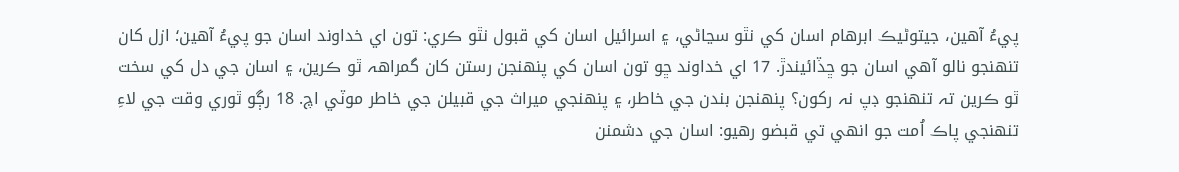پيءُ آهين، جيتوڻيڪ ابرهام اسان کي نٿو سڃاڻي، ۽ اسرائيل اسان کي قبول نٿو ڪري: تون اي خداوند اسان جو پيءُ آهين؛ ازل کان تنهنجو نالو آهي اسان جو ڇڏائيندڙ. 17 اي خداوند ڇو تون اسان کي پنهنجن رستن کان گمراهہ ٿو ڪرين، ۽ اسان جي دل کي سخت ٿو ڪرين تہ تنهنجو ڊپ نہ رکون؟ پنهنجن بندن جي خاطر، ۽ پنهنجي ميراث جي قبيلن جي خاطر موٽي اچ. 18 رڳو ٿوري وقت جي لاءِ تنهنجي پاڪ اُمت جو انهي تي قبضو رهيو: اسان جي دشمنن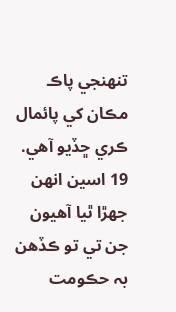تنهنجي پاڪ مڪان کي پائمال ڪري ڇڏيو آهي. 19 اسين انهن جهڙا ٿيا آهيون جن تي تو ڪڏهن بہ حڪومت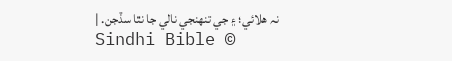نہ هلائي؛ ۽ جي تنهنجي نالي جا نٿا سڏجن. |
Sindhi Bible ©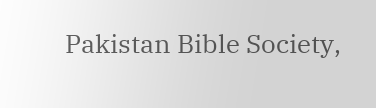Pakistan Bible Society,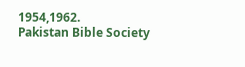1954,1962.
Pakistan Bible Society